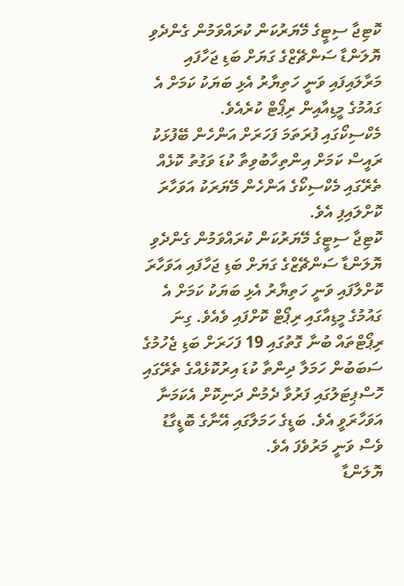ކޮޓިޖާ ސިޓީގެ މޭޔަރުކަން ކުރައްވަމުން ގެންދެވި ޔޮލަންޑާ ސަންޗޭޒްގެ ގަޔަށް ބަޑި ޖަހާފައި މަރާލައިފައި ވަނީ ހަތިޔާރު އެޅި ބަޔަކު ކަމަށް އެ ގައުމުގެ މީޑިއާއިން ރިޕޯޓް ކުރެއެވެ.
މެކްސިކޯގައި ފުރަތަމަ ފަހަރަށް އަންހެން ބޭފުޅަކު ރައީސް ކަމަށް އިންތިހާބުވިތާ ކުޑަ ވަގުތު ކޮޅެއް ތެރޭގައި މެކްސިކޯގެ އަންހެން މޭޔަރަކު އަވަހާރަ ކޮށްލައިފި އެވެ.
ކޮޓިޖާ ސިޓީގެ މޭޔަރުކަން ކުރައްވަމުން ގެންދެވި ޔޮލަންޑާ ސަންޗޭޒްގެ ގަޔަށް ބަޑި ޖަހާފައި އަވަހާރަ ކޮށްލާފައި ވަނީ ހަތިޔާރު އެޅި ބަޔަކު ކަމަށް އެ ގައުމުގެ މީޑިއާގައި ރިޕޯޓް ކޮށްފައި ވެއެވެ. ގިނަ ރިޕޯޓްތައް ބުނާ ގޮތުގައި 19 ފަހަރަށް ބަޑި ޖެހުމުގެ ސަބަބުން ހަމަލާ ދިންތާ ކުޑަ އިރުކޮޅެއްގެ ތެރޭގައި ހޮސްޕިޓަލުގައި ފަރުވާ ދެމުން ދަނިކޮށް އެކަމަނާ އަވަހާރަވީ އެވެ. ބަޑީގެ ހަމަލާގައި އޭނާގެ ބޮޑީގާޑު ވެސް ވަނީ މަރުވެފަ އެވެ.
ޔޮލަންޑާ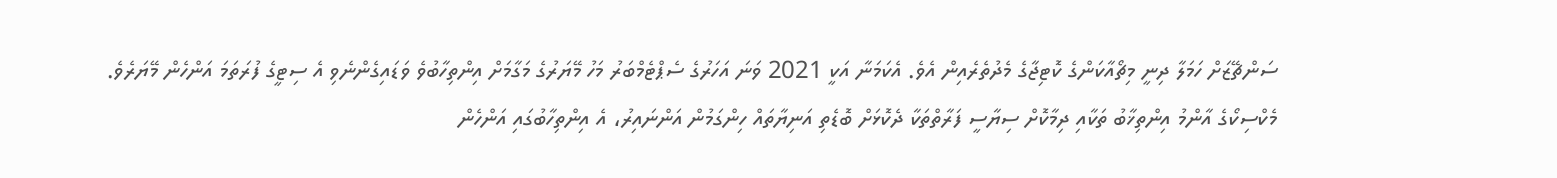ސަންޗޭޒަށް ހަމަލާ ދިނީ މިޗޯއާކަންގެ ކޮޓިޖާގެ މެދުތެރެއިން އެވެ. އެކަމަނާ އަކީ 2021 ވަނަ އަހަރުގެ ސެޕްޓެމްބަރު މަހު މޭޔަރުގެ މަގާމަށް އިންތިހާބުވެ ވަޑައިގެންނެވި އެ ސިޓީގެ ފުރަތަމަ އަންހެން މޭޔަރެވެ.
މެކްސިކޯގެ އާންމު އިންތިޚާބު ތަކާއި ދިމާކޮށް ސިޔާސީ ފަރާތްތަކާ ދެކޮޅަށް ބޮޑެތި އަނިޔާތައް ހިންގަމުން އަންނައިރު، އެ އިންތިހާބުގައި އަންހެން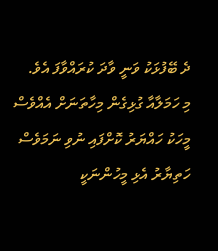ދެ ބޭފުޅަކު ވަނީ ވާދަ ކުރައްވާފަ އެވެ.
މި ހަމަލާއާ ގުޅިގެން މިހާތަނަށް އެއްވެސް މީހަކު ހައްޔަރު ކޮށްފައި ނުވި ނަމަވެސް ހަތިޔާރު އެޅި މީހުންނަކީ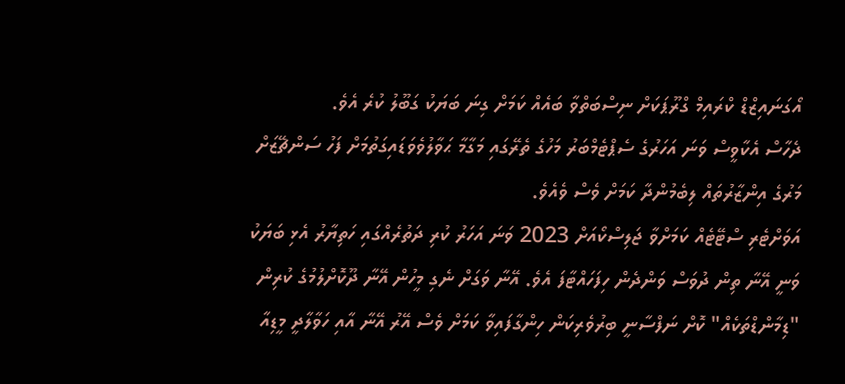އޯގަނައިޒްޑް ކްރައިމް ގްރޫޕަކަށް ނިސްބަތްވާ ބައެއް ކަމަށް ގިނަ ބަޔަކު ގަބޫލު ކުރެ އެވެ.
ދެހާސް އެކާވީސް ވަނަ އަހަރުގެ ސެޕްޓެމްބަރު މަހުގެ ތެރޭގައި މަގާމާ ޙަވާލުވެވަޑައިގަތުމަށް ފަހު ސަންޗޭޒަށް މަރުގެ އިންޒާރުތައް ލިބެމުންދާ ކަމަށް ވެސް ވެއެވެ.
އަވަށްޓެރި ސްޓޭޓެއް ކަމަށްވާ ޖަލިސްކޯއަށް 2023 ވަނަ އަހަރު ކުރި ދަތުރެއްގައި ހަތިޔާރު އެޅި ބަޔަކު ވަނީ އޭނާ ތިން ދުވަސް ވަންދެން ހިފަހައްޓާފަ އެވެ. އޭނާ ވަގަށް ނެގި މީހުން އޭނާ ދޫކޮށްލުމުގެ ކުރިން "ޑިމާންޑްތަކެއް" ކޮށް ނަފްސާނީ ބިރުވެރިކަން ހިންގާފައިވާ ކަމަށް ވެސް އޭރު އޭނާ އާއި ހަވާލާދީ މީޑިއާ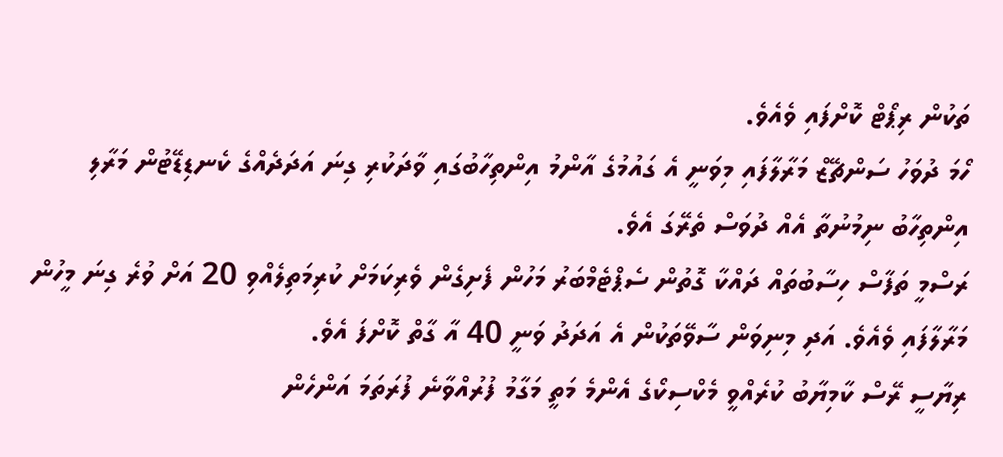ތަކުން ރިޕޯޓް ކޮށްފައި ވެއެވެ.
ހޯމަ ދުވަހު ސަންޗޭޒް މަރާލާފައި މިވަނީ އެ ގައުމުގެ އާންމު އިންތިހާބުގައި ވާދަކުރި ގިނަ އަދަދެއްގެ ކެނޑިޑޭޓުން މަރާލި އިންތިހާބު ނިމުނުތާ އެއް ދުވަސް ތެރޭގަ އެވެ.
ރަސްމީ ތަފާސް ހިސާބުތައް ދައްކާ ގޮތުން ސެޕްޓެމްބަރު މަހުން ފެށިގެން ވެރިކަމަށް ކުރިމަތިލެއްވި 20 އަށް ވުރެ ގިނަ މީހުން މަރާލާފައި ވެއެވެ. އަދި މިނިވަން ސާވޭތަކުން އެ އަދަދު ވަނީ 40 އާ ގާތް ކޮށްފަ އެވެ.
ރިޔާސީ ރޭސް ކާމިޔާބު ކުރެއްވީ މެކްސިކޯގެ އެންމެ މަތީ މަގާމު ފުރުއްވާނެ ފުރަތަމަ އަންހެން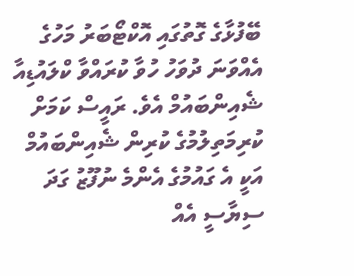ބޭފުޅާގެ ގޮތުގައި އޮކްޓޯބަރު މަހުގެ އެއްވަނަ ދުވަހު ހުވާ ކުރައްވާ ކްލައުޑިއާ ޝެއިންބައުމް އެވެ. ރައީސް ކަމަށް ކުރިމަތިލުމުގެ ކުރިން ޝެއިންބައުމް އަކީ އެ ގައުމުގެ އެންމެ ނުފޫޒު ގަދަ ސިޔާސީ އެއް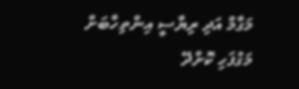މަގާމް އަދި ރިޔާސީ އިންތިހާބަށް މަގުފަހި ކޮށްދޭ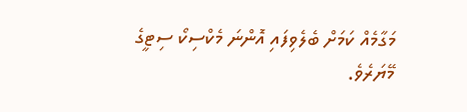މަގާމެއް ކަމަށް ބެލެވިފައި އޮންނަ މެކްސިކޯ ސިޓީގެ މޭޔަރެވެ.